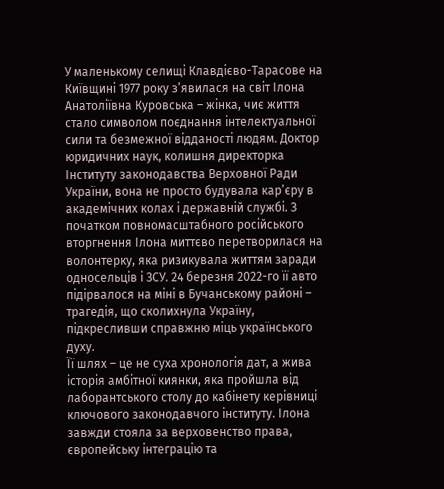У маленькому селищі Клавдієво-Тарасове на Київщині 1977 року з’явилася на світ Ілона Анатоліївна Куровська – жінка, чиє життя стало символом поєднання інтелектуальної сили та безмежної відданості людям. Доктор юридичних наук, колишня директорка Інституту законодавства Верховної Ради України, вона не просто будувала кар’єру в академічних колах і державній службі. З початком повномасштабного російського вторгнення Ілона миттєво перетворилася на волонтерку, яка ризикувала життям заради односельців і ЗСУ. 24 березня 2022-го її авто підірвалося на міні в Бучанському районі – трагедія, що сколихнула Україну, підкресливши справжню міць українського духу.
Її шлях – це не суха хронологія дат, а жива історія амбітної киянки, яка пройшла від лаборантського столу до кабінету керівниці ключового законодавчого інституту. Ілона завжди стояла за верховенство права, європейську інтеграцію та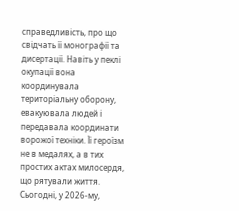справедливість, про що свідчать її монографії та дисертації. Навіть у пеклі окупації вона координувала територіальну оборону, евакуювала людей і передавала координати ворожої техніки. Її героїзм не в медалях, а в тих простих актах милосердя, що рятували життя.
Сьогодні, у 2026-му,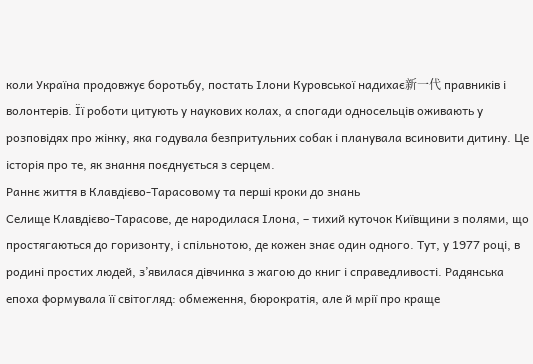коли Україна продовжує боротьбу, постать Ілони Куровської надихає新一代 правників і волонтерів. Її роботи цитують у наукових колах, а спогади односельців оживають у розповідях про жінку, яка годувала безпритульних собак і планувала всиновити дитину. Це історія про те, як знання поєднується з серцем.
Раннє життя в Клавдієво-Тарасовому та перші кроки до знань
Селище Клавдієво-Тарасове, де народилася Ілона, – тихий куточок Київщини з полями, що простягаються до горизонту, і спільнотою, де кожен знає один одного. Тут, у 1977 році, в родині простих людей, з’явилася дівчинка з жагою до книг і справедливості. Радянська епоха формувала її світогляд: обмеження, бюрократія, але й мрії про краще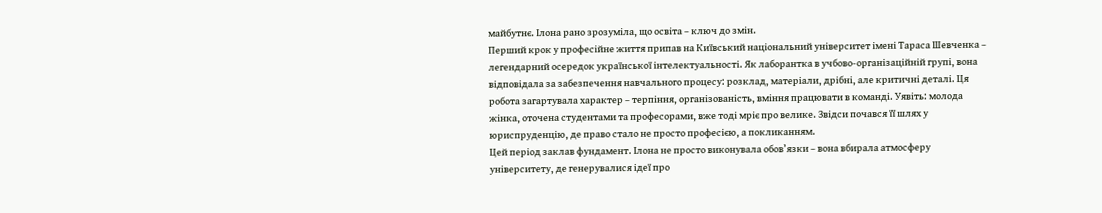майбутнє. Ілона рано зрозуміла, що освіта – ключ до змін.
Перший крок у професійне життя припав на Київський національний університет імені Тараса Шевченка – легендарний осередок української інтелектуальності. Як лаборантка в учбово-організаційній групі, вона відповідала за забезпечення навчального процесу: розклад, матеріали, дрібні, але критичні деталі. Ця робота загартувала характер – терпіння, організованість, вміння працювати в команді. Уявіть: молода жінка, оточена студентами та професорами, вже тоді мріє про велике. Звідси почався її шлях у юриспруденцію, де право стало не просто професією, а покликанням.
Цей період заклав фундамент. Ілона не просто виконувала обов’язки – вона вбирала атмосферу університету, де генерувалися ідеї про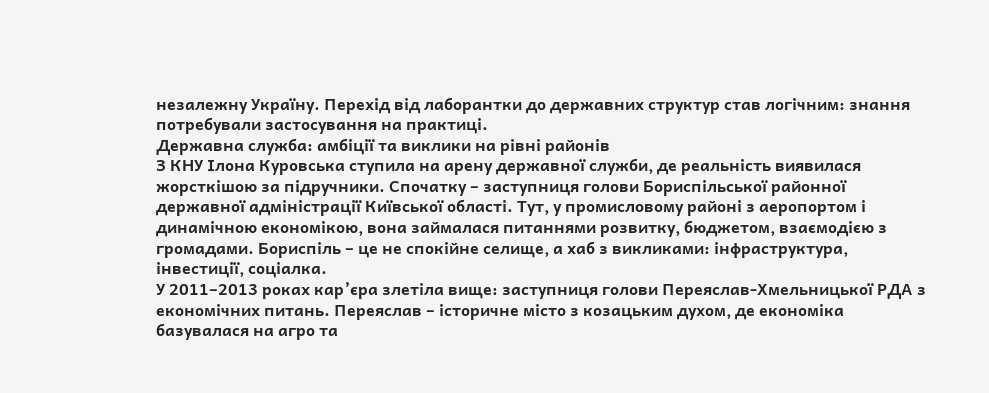незалежну Україну. Перехід від лаборантки до державних структур став логічним: знання потребували застосування на практиці.
Державна служба: амбіції та виклики на рівні районів
З КНУ Ілона Куровська ступила на арену державної служби, де реальність виявилася жорсткішою за підручники. Спочатку – заступниця голови Бориспільської районної державної адміністрації Київської області. Тут, у промисловому районі з аеропортом і динамічною економікою, вона займалася питаннями розвитку, бюджетом, взаємодією з громадами. Бориспіль – це не спокійне селище, а хаб з викликами: інфраструктура, інвестиції, соціалка.
У 2011–2013 роках кар’єра злетіла вище: заступниця голови Переяслав-Хмельницької РДА з економічних питань. Переяслав – історичне місто з козацьким духом, де економіка базувалася на агро та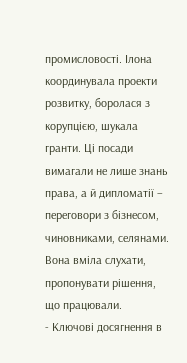промисловості. Ілона координувала проекти розвитку, боролася з корупцією, шукала гранти. Ці посади вимагали не лише знань права, а й дипломатії – переговори з бізнесом, чиновниками, селянами. Вона вміла слухати, пропонувати рішення, що працювали.
- Ключові досягнення в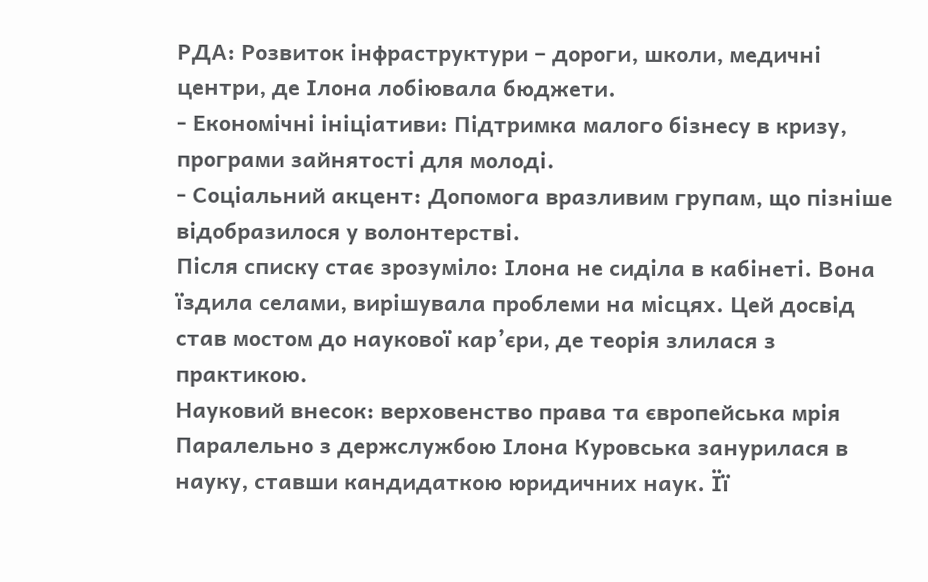РДА: Розвиток інфраструктури – дороги, школи, медичні центри, де Ілона лобіювала бюджети.
- Економічні ініціативи: Підтримка малого бізнесу в кризу, програми зайнятості для молоді.
- Соціальний акцент: Допомога вразливим групам, що пізніше відобразилося у волонтерстві.
Після списку стає зрозуміло: Ілона не сиділа в кабінеті. Вона їздила селами, вирішувала проблеми на місцях. Цей досвід став мостом до наукової кар’єри, де теорія злилася з практикою.
Науковий внесок: верховенство права та європейська мрія
Паралельно з держслужбою Ілона Куровська занурилася в науку, ставши кандидаткою юридичних наук. Її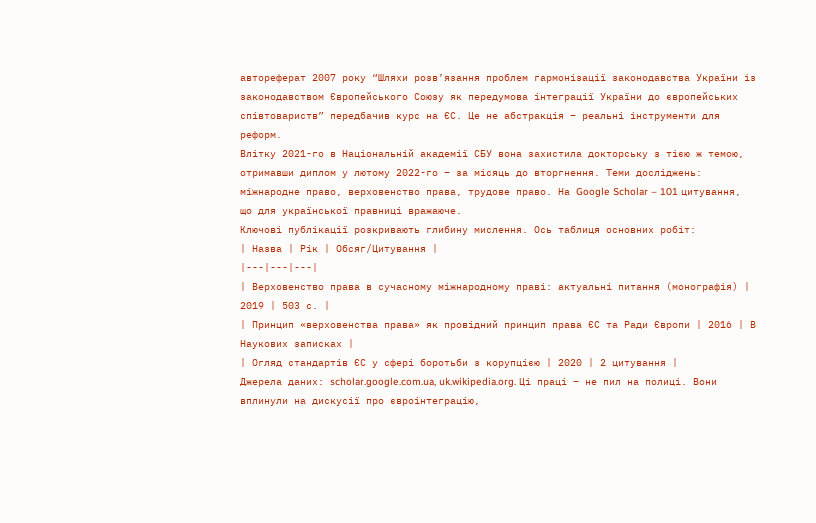автореферат 2007 року “Шляхи розв’язання проблем гармонізації законодавства України із законодавством Європейського Союзу як передумова інтеграції України до європейських співтовариств” передбачив курс на ЄС. Це не абстракція – реальні інструменти для реформ.
Влітку 2021-го в Національній академії СБУ вона захистила докторську з тією ж темою, отримавши диплом у лютому 2022-го – за місяць до вторгнення. Теми досліджень: міжнародне право, верховенство права, трудове право. На Google Scholar – 101 цитування, що для української правниці вражаюче.
Ключові публікації розкривають глибину мислення. Ось таблиця основних робіт:
| Назва | Рік | Обсяг/Цитування |
|---|---|---|
| Верховенство права в сучасному міжнародному праві: актуальні питання (монографія) | 2019 | 503 с. |
| Принцип «верховенства права» як провідний принцип права ЄС та Ради Європи | 2016 | В Наукових записках |
| Огляд стандартів ЄС у сфері боротьби з корупцією | 2020 | 2 цитування |
Джерела даних: scholar.google.com.ua, uk.wikipedia.org. Ці праці – не пил на полиці. Вони вплинули на дискусії про євроінтеграцію,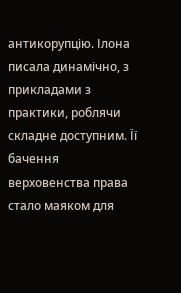антикорупцію. Ілона писала динамічно, з прикладами з практики, роблячи складне доступним. Її бачення верховенства права стало маяком для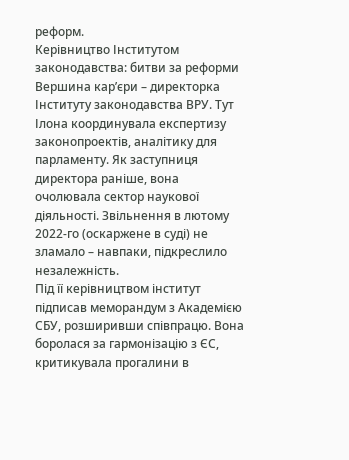реформ.
Керівництво Інститутом законодавства: битви за реформи
Вершина кар’єри – директорка Інституту законодавства ВРУ. Тут Ілона координувала експертизу законопроектів, аналітику для парламенту. Як заступниця директора раніше, вона очолювала сектор наукової діяльності. Звільнення в лютому 2022-го (оскаржене в суді) не зламало – навпаки, підкреслило незалежність.
Під її керівництвом інститут підписав меморандум з Академією СБУ, розширивши співпрацю. Вона боролася за гармонізацію з ЄС, критикувала прогалини в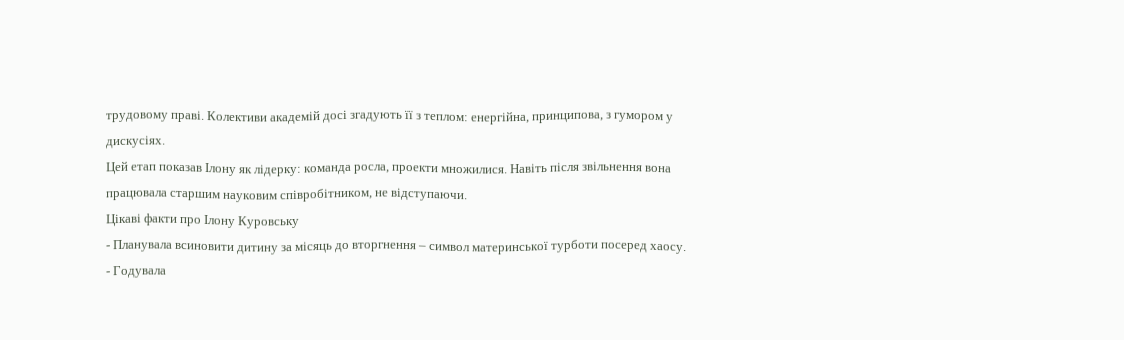трудовому праві. Колективи академій досі згадують її з теплом: енергійна, принципова, з гумором у дискусіях.
Цей етап показав Ілону як лідерку: команда росла, проекти множилися. Навіть після звільнення вона працювала старшим науковим співробітником, не відступаючи.
Цікаві факти про Ілону Куровську
- Планувала всиновити дитину за місяць до вторгнення – символ материнської турботи посеред хаосу.
- Годувала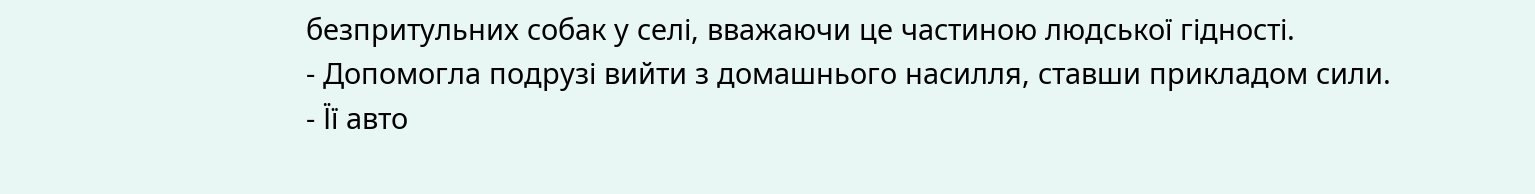безпритульних собак у селі, вважаючи це частиною людської гідності.
- Допомогла подрузі вийти з домашнього насилля, ставши прикладом сили.
- Її авто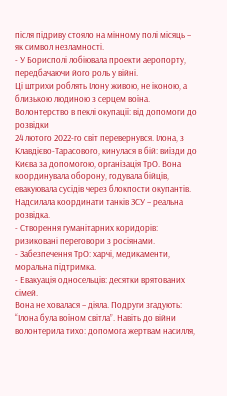після підриву стояло на мінному полі місяць – як символ незламності.
- У Борисполі лобіювала проекти аеропорту, передбачаючи його роль у війні.
Ці штрихи роблять Ілону живою, не іконою, а близькою людиною з серцем воїна.
Волонтерство в пеклі окупації: від допомоги до розвідки
24 лютого 2022-го світ перевернувся. Ілона, з Клавдієво-Тарасового, кинулася в бій: виїзди до Києва за допомогою, організація ТрО. Вона координувала оборону, годувала бійців, евакуювала сусідів через блокпости окупантів. Надсилала координати танків ЗСУ – реальна розвідка.
- Створення гуманітарних коридорів: ризиковані переговори з росіянами.
- Забезпечення ТрО: харчі, медикаменти, моральна підтримка.
- Евакуація односельців: десятки врятованих сімей.
Вона не ховалася – діяла. Подруги згадують: “Ілона була воїном світла”. Навіть до війни волонтерила тихо: допомога жертвам насилля,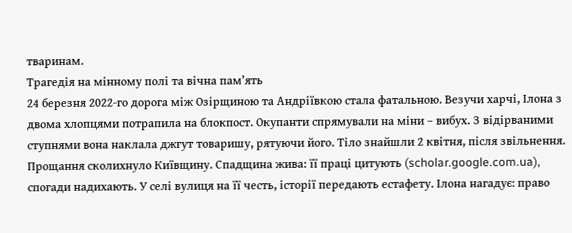тваринам.
Трагедія на мінному полі та вічна пам’ять
24 березня 2022-го дорога між Озірщиною та Андріївкою стала фатальною. Везучи харчі, Ілона з двома хлопцями потрапила на блокпост. Окупанти спрямували на міни – вибух. З відірваними ступнями вона наклала джгут товаришу, рятуючи його. Тіло знайшли 2 квітня, після звільнення.
Прощання сколихнуло Київщину. Спадщина жива: її праці цитують (scholar.google.com.ua), спогади надихають. У селі вулиця на її честь, історії передають естафету. Ілона нагадує: право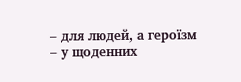– для людей, а героїзм – у щоденних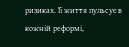ризиках. Її життя пульсує в кожній реформі,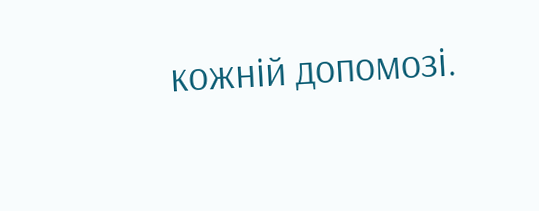кожній допомозі.